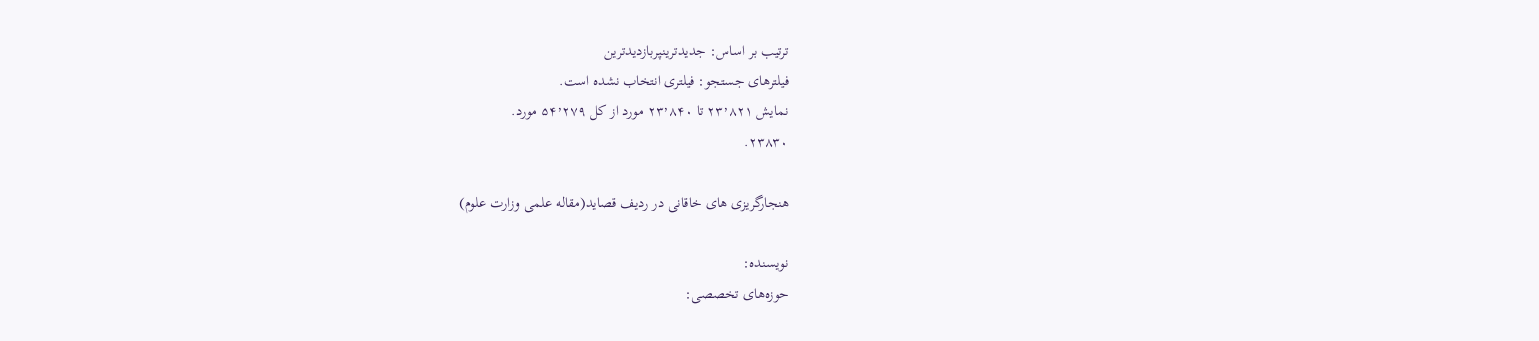ترتیب بر اساس: جدیدترینپربازدیدترین
فیلترهای جستجو: فیلتری انتخاب نشده است.
نمایش ۲۳٬۸۲۱ تا ۲۳٬۸۴۰ مورد از کل ۵۴٬۲۷۹ مورد.
۲۳۸۳۰.

هنجارگریزی های خاقانی در ردیف قصاید(مقاله علمی وزارت علوم)

نویسنده:
حوزه‌های تخصصی: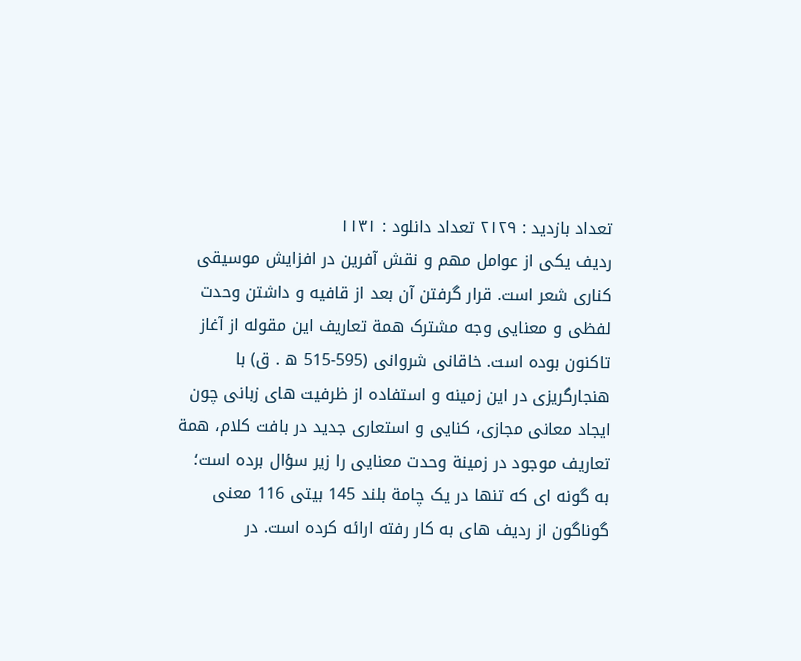تعداد بازدید : ۲۱۲۹ تعداد دانلود : ۱۱۳۱
ردیف یکی از عوامل مهم و نقش آفرین در افزایش موسیقی کناری شعر است. قرار گرفتن آن بعد از قافیه و داشتن وحدت لفظی و معنایی وجه مشترک همة تعاریف این مقوله از آغاز تاکنون بوده است. خاقانی شروانی (595-515 ه . ق) با هنجارگریزی در این زمینه و استفاده از ظرفیت های زبانی چون ایجاد معانی مجازی، کنایی و استعاری جدید در بافت کلام، همة تعاریف موجود در زمینة وحدت معنایی را زیر سؤال برده است؛ به گونه ای که تنها در یک چامة بلند 145 بیتی 116 معنی گوناگون از ردیف های به کار رفته ارائه کرده است. در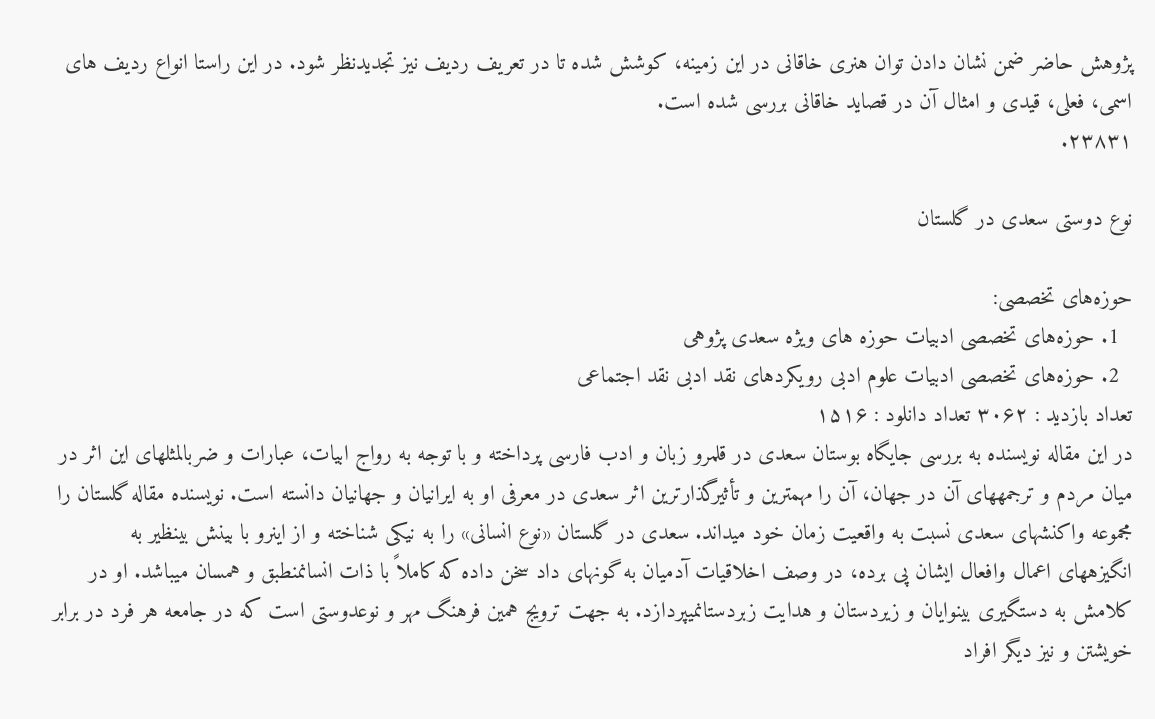پژوهش حاضر ضمن نشان دادن توان هنری خاقانی در این زمینه، کوشش شده تا در تعریف ردیف نیز تجدیدنظر شود. در این راستا انواع ردیف های اسمی، فعلی، قیدی و امثال آن در قصاید خاقانی بررسی شده است.
۲۳۸۳۱.

نوع دوستی سعدی در گلستان

حوزه‌های تخصصی:
  1. حوزه‌های تخصصی ادبیات حوزه های ویژه سعدی پژوهی
  2. حوزه‌های تخصصی ادبیات علوم ادبی رویکردهای نقد ادبی نقد اجتماعی
تعداد بازدید : ۳۰۶۲ تعداد دانلود : ۱۵۱۶
در این مقاله نویسنده به بررسی جایگاه بوستان سعدی در قلمرو زبان و ادب فارسی پرداخته و با توجه به رواج ابیات، عبارات و ضربالمثلهای این اثر در میان مردم و ترجمههای آن در جهان، آن را مهمترین و تأثیرگذارترین اثر سعدی در معرفی او به ایرانیان و جهانیان دانسته است. نویسنده مقاله گلستان را مجموعه واکنشهای سعدی نسبت به واقعیت زمان خود میداند. سعدی در گلستان «نوع انسانی» را به نیکی شناخته و از اینرو با بینش بینظیر به انگیزههای اعمال وافعال ایشان پی برده، در وصف اخلاقیات آدمیان به گونهای داد سخن داده که کاملاً با ذات انسانمنطبق و همسان میباشد. او در کلامش به دستگیری بینوایان و زیردستان و هدایت زبردستانمیپردازد. به جهت ترویج همین فرهنگ مهر و نوعدوستی است که در جامعه هر فرد در برابر خویشتن و نیز دیگر افراد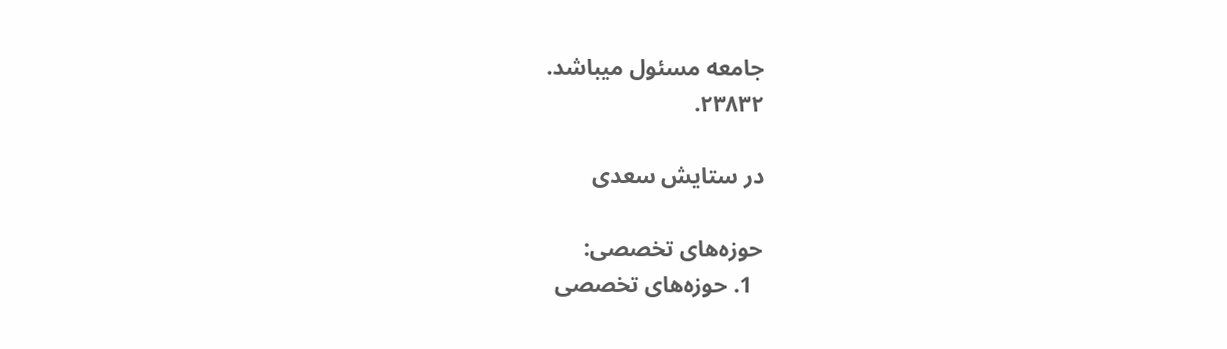جامعه مسئول میباشد.
۲۳۸۳۲.

در ستایش سعدی

حوزه‌های تخصصی:
  1. حوزه‌های تخصصی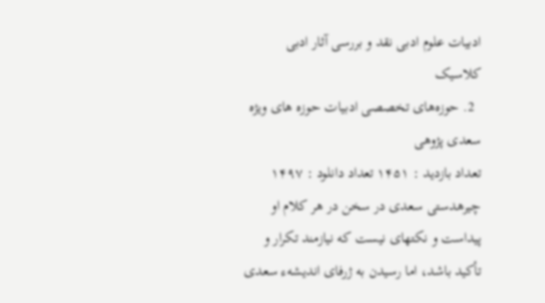ادبیات علوم ادبی نقد و بررسی آثار ادبی کلاسیک
  2. حوزه‌های تخصصی ادبیات حوزه های ویژه سعدی پژوهی
تعداد بازدید : ۱۴۵۱ تعداد دانلود : ۱۴۹۷
چیرهدستی سعدی در سخن در هر کلام او پیداست و نکتهای نیست که نیازمند تکرار و تأکید باشد، اما رسیدن به ژرفای اندیشهء سعدی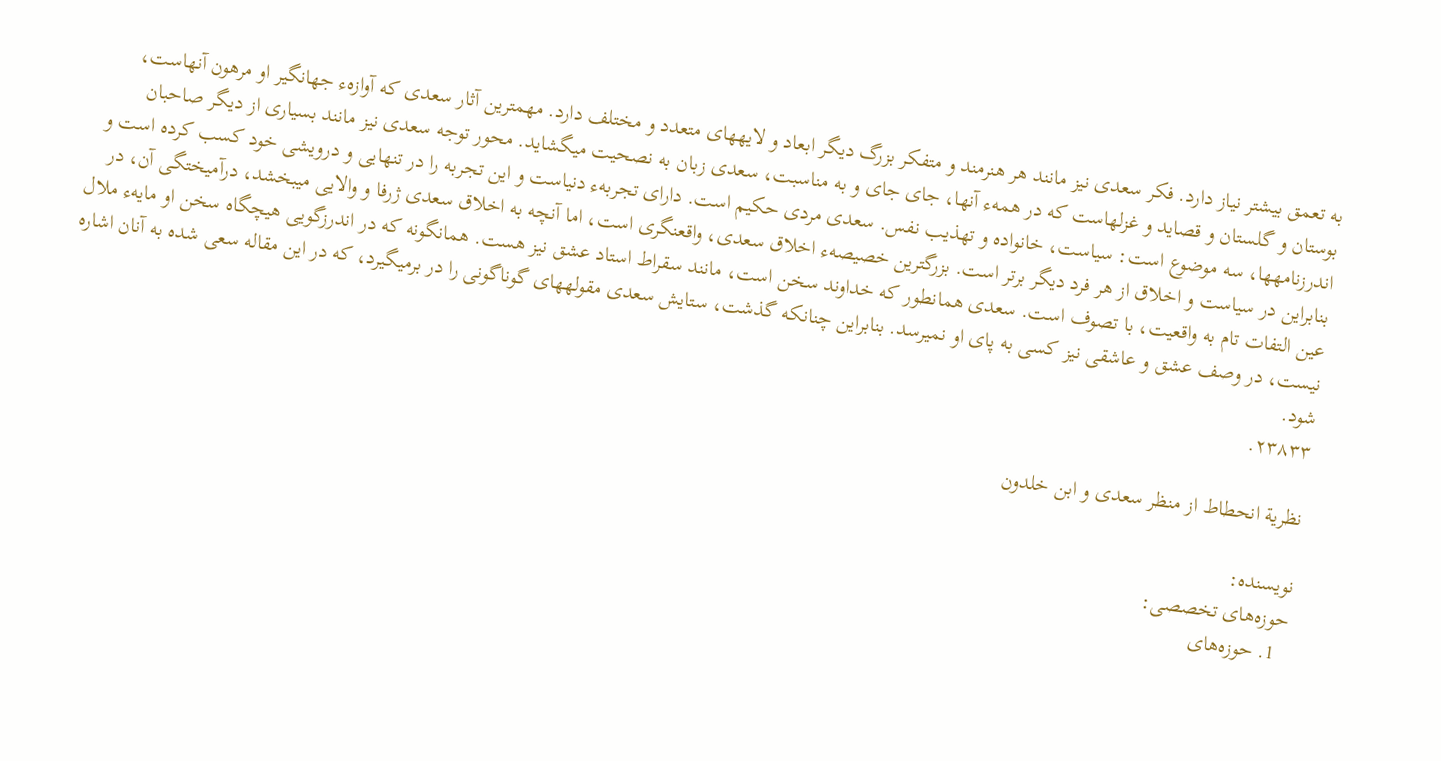به تعمق بیشتر نیاز دارد. فکر سعدی نیز مانند هر هنرمند و متفکر بزرگ دیگر ابعاد و لایههای متعدد و مختلف دارد. مهمترین آثار سعدی که آوازهء جهانگیر او مرهون آنهاست، بوستان و گلستان و قصاید و غزلهاست که در همهء آنها، جای جای و به مناسبت، سعدی زبان به نصحیت میگشاید. محور توجه سعدی نیز مانند بسیاری از دیگر صاحبان اندرزنامهها، سه موضوع است: سیاست، خانواده و تهذیب نفس. سعدی مردی حکیم است. دارای تجربهء دنیاست و این تجربه را در تنهایی و درویشی خود کسب کرده است و بنابراین در سیاست و اخلاق از هر فرد دیگر برتر است. بزرگترین خصیصهء اخلاق سعدی، واقعنگری است، اما آنچه به اخلاق سعدی ژرفا و والایی میبخشد، درآمیختگی آن، در عین التفات تام به واقعیت، با تصوف است. سعدی همانطور که خداوند سخن است، مانند سقراط استاد عشق نیز هست. همانگونه که در اندرزگویی هیچگاه سخن او مایهء ملال نیست، در وصف عشق و عاشقی نیز کسی به پای او نمیرسد. بنابراین چنانکه گذشت، ستایش سعدی مقولههای گوناگونی را در برمیگیرد، که در این مقاله سعی شده به آنان اشاره شود.
۲۳۸۳۳.

نظریة انحطاط از منظر سعدی و ابن خلدون

نویسنده:
حوزه‌های تخصصی:
  1. حوزه‌های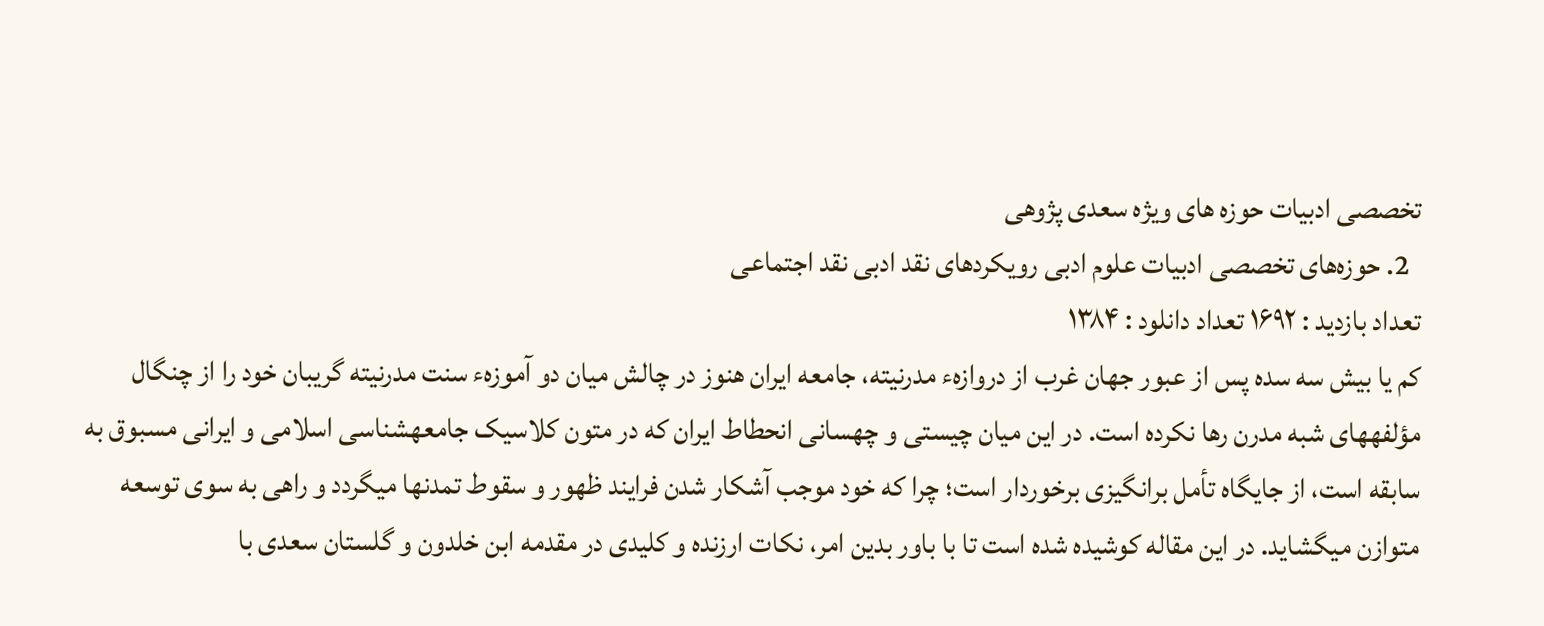تخصصی ادبیات حوزه های ویژه سعدی پژوهی
  2. حوزه‌های تخصصی ادبیات علوم ادبی رویکردهای نقد ادبی نقد اجتماعی
تعداد بازدید : ۱۶۹۲ تعداد دانلود : ۱۳۸۴
کم یا بیش سه سده پس از عبور جهان غرب از دروازهء مدرنیته، جامعه ایران هنوز در چالش میان دو آموزهء سنت مدرنیته گریبان خود را از چنگال مؤلفههای شبه مدرن رها نکرده است. در این میان چیستی و چهسانی انحطاط ایران که در متون کلاسیک جامعهشناسی اسلامی و ایرانی مسبوق به سابقه است، از جایگاه تأمل برانگیزی برخوردار است؛ چرا که خود موجب آشکار شدن فرایند ظهور و سقوط تمدنها میگردد و راهی به سوی توسعه متوازن میگشاید. در این مقاله کوشیده شده است تا با باور بدین امر، نکات ارزنده و کلیدی در مقدمه ابن خلدون و گلستان سعدی با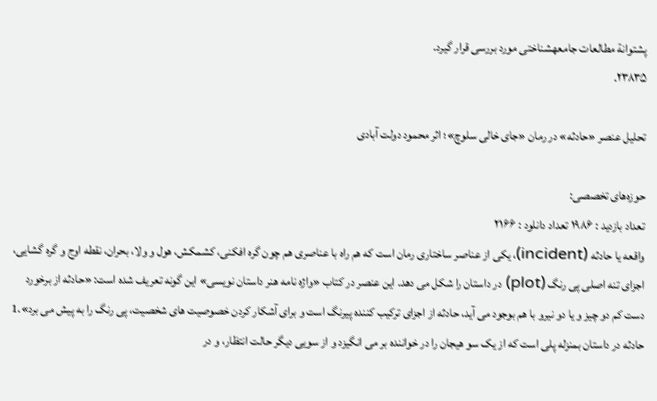پشتوانة مطالعات جامعهشناختی مورد بررسی قرار گیرد.
۲۳۸۳۵.

تحلیل عنصر «حادثه» در رمان «جای خالی سلوچ»؛ اثر محمود دولت آبادی

حوزه‌های تخصصی:
تعداد بازدید : ۱۹۸۶ تعداد دانلود : ۲۱۶۶
واقعه یا حادثه (incident)، یکی از عناصر ساختاری رمان است که هم راه با عناصری هم چون گره افکنی، کشمکش، هول و ولا، بحران، نقطه اوج و گره گشایی، اجزای تنه اصلی پی رنگ (plot) در داستان را شکل می دهد. این عنصر در کتاب «واژه نامه هنر داستان نویسی» این گونه تعریف شده است: «حادثه از برخورد دست کم دو چیز و یا دو نیرو با هم بوجود می آید، حادثه از اجزای ترکیب کننده پیرنگ است و برای آشکار کردن خصوصیت های شخصیت، پی رنگ را به پیش می برد».1 حادثه در داستان بمنزله پلی است که از یک سو هیجان را در خواننده بر می انگیزد و از سویی دیگر حالت انتظار، و در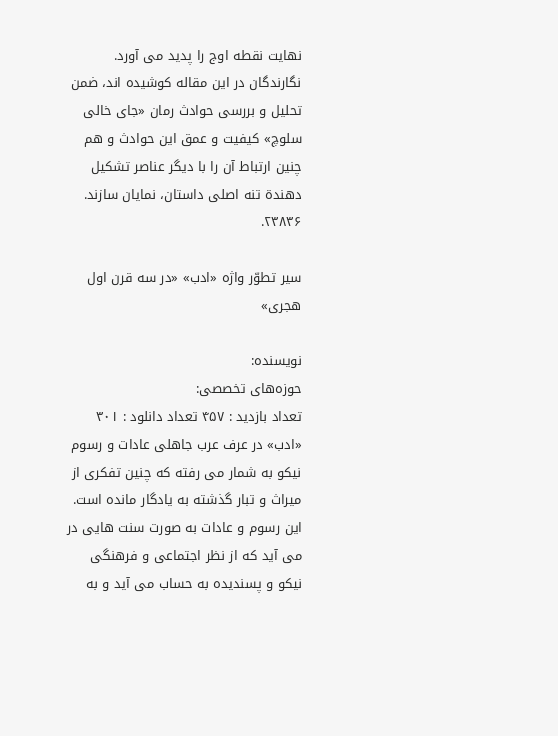نهایت نقطه اوج را پدید می آورد. نگارندگان در این مقاله کوشیده اند، ضمن تحلیل و بررسی حوادث رمان «جای خالی سلوچ» کیفیت و عمق این حوادث و هم چنین ارتباط آن را با دیگر عناصر تشکیل دهندة تنه اصلی داستان، نمایان سازند.
۲۳۸۳۶.

سیر تطوّر واژه «ادب» «در سه قرن اول هجری»

نویسنده:
حوزه‌های تخصصی:
تعداد بازدید : ۴۵۷ تعداد دانلود : ۳۰۱
«ادب» در عرف عرب جاهلی عادات و رسوم نیکو به شمار می رفته که چنین تفکری از میراث و تبار گذشته به یادگار مانده است. این رسوم و عادات به صورت سنت هایی در می آید که از نظر اجتماعی و فرهنگی نیکو و پسندیده به حساب می آید و به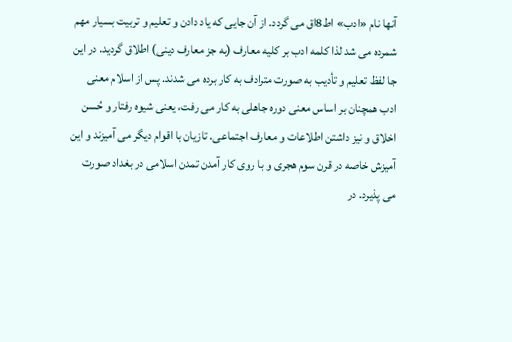آنها نام «ادب» اط8اق می گردد. از آن جایی که یاد دادن و تعلیم و تربیت بسیار مهم شمرده می شد لذا کلمه ادب بر کلیه معارف (به جز معارف دینی) اطلاق گردید. در این جا لفظ تعلیم و تأدیب به صورت مترادف به کار برده می شدند. پس از اسلام معنی ادب همچنان بر اساس معنی دوره جاهلی به کار می رفت، یعنی شیوه رفتار و حُسن اخلاق و نیز داشتن اطلاعات و معارف اجتماعی. تازیان با اقوام دیگر می آمیزند و این آمیزش خاصه در قرن سوم هجری و با روی کار آمدن تمدن اسلامی در بغداد صورت می پذیرد. در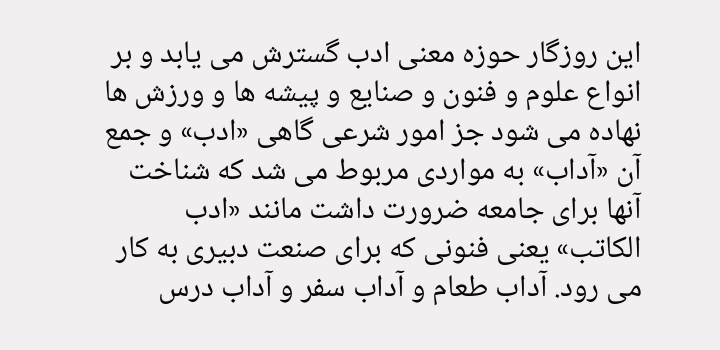این روزگار حوزه معنی ادب گسترش می یابد و بر انواع علوم و فنون و صنایع و پیشه ها و ورزش ها نهاده می شود جز امور شرعی گاهی «ادب» و جمع آن «آداب» به مواردی مربوط می شد که شناخت آنها برای جامعه ضرورت داشت مانند «ادب الکاتب» یعنی فنونی که برای صنعت دبیری به کار می رود. آداب طعام و آداب سفر و آداب درس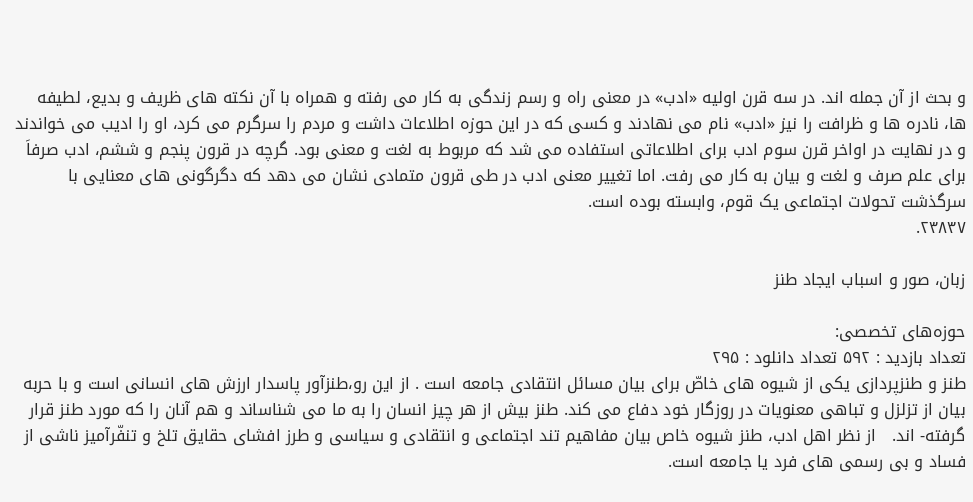و بحث از آن جمله اند. در سه قرن اولیه «ادب» در معنی راه و رسم زندگی به کار می رفته و همراه با آن نکته های ظریف و بدیع، لطیفه ها، نادره ها و ظرافت را نیز «ادب» نام می نهادند و کسی که در این حوزه اطلاعات داشت و مردم را سرگرم می کرد، او را ادیب می خواندند و در نهایت در اواخر قرن سوم ادب برای اطلاعاتی استفاده می شد که مربوط به لغت و معنی بود. گرچه در قرون پنجم و ششم، ادب صرفاَ برای علم صرف و لغت و بیان به کار می رفت. اما تغییر معنی ادب در طی قرون متمادی نشان می دهد که دگرگونی های معنایی با سرگذشت تحولات اجتماعی یک قوم، وابسته بوده است.
۲۳۸۳۷.

زبان، صور و اسباب ایجاد طنز

حوزه‌های تخصصی:
تعداد بازدید : ۵۹۲ تعداد دانلود : ۲۹۵
طنز و طنزپردازی یکی از شیوه های خاصّ برای بیان مسائل انتقادی جامعه است . از این رو،طنزآور پاسدار ارزش های انسانی است و با حربه بیان از تزلزل و تباهی معنویات در روزگار خود دفاع می کند. طنز بیش از هر چیز انسان را به ما می شناساند و هم آنان را که مورد طنز قرار گرفته- اند.   از نظر اهل ادب، طنز شیوه خاص بیان مفاهیم تند اجتماعی و انتقادی و سیاسی و طرز افشای حقایق تلخ و تنفّرآمیز ناشی از فساد و بی رسمی های فرد یا جامعه است.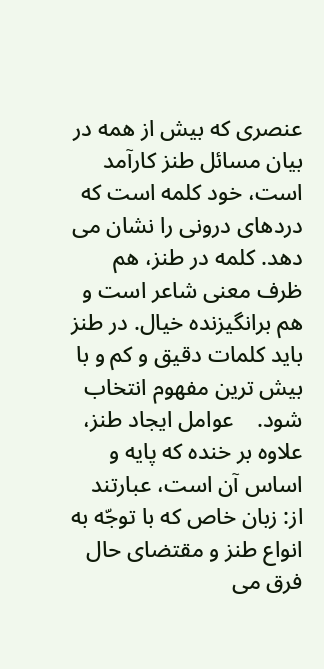عنصری که بیش از همه در بیان مسائل طنز کارآمد است، خود کلمه است که دردهای درونی را نشان می دهد. کلمه در طنز، هم ظرف معنی شاعر است و هم برانگیزنده خیال. در طنز باید کلمات دقیق و کم و با بیش ترین مفهوم انتخاب شود.    عوامل ایجاد طنز، علاوه بر خنده که پایه و اساس آن است، عبارتند از: زبان خاص که با توجّه به انواع طنز و مقتضای حال فرق می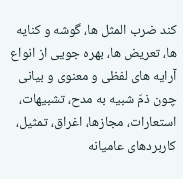کند ضرب المثل ها، گوشه و کنایه ها، تعریض ها، بهره جویی از انواع آرایه های لفظی و معنوی و بیانی چون ذمّ شبیه به مدح، تشبیهات، استعارات، مجازها، اغراق، تمثیل، کاربردهای عامیانه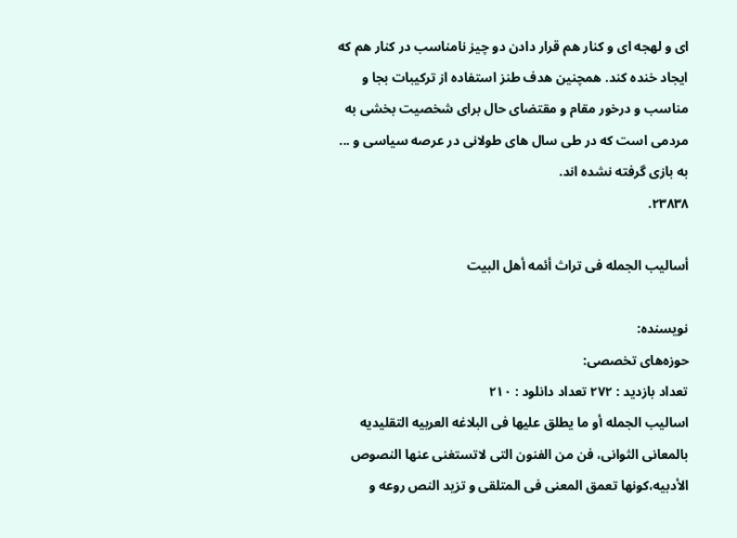ای و لهجه ای و کنار هم قرار دادن دو چیز نامناسب در کنار هم که ایجاد خنده کند. همچنین هدف طنز استفاده از ترکیبات بجا و مناسب و درخور مقام و مقتضای حال برای شخصیت بخشی به مردمی است که در طی سال های طولانی در عرصه سیاسی و ... به بازی گرفته نشده اند.
۲۳۸۳۸.

أسالیب الجمله فی تراث أئمه أهل البیت

نویسنده:
حوزه‌های تخصصی:
تعداد بازدید : ۲۷۲ تعداد دانلود : ۲۱۰
اسالیب الجمله أو ما یطلق علیها فی البلاغه العربیه التقلیدیه بالمعانی الثوانی، فن من الفنون التی لاتستغنی عنها النصوص الأدبیه،کونها تعمق المعنى فی المتلقی و تزید النص روعه و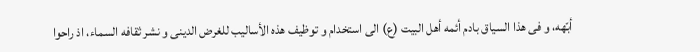أبّهه، و فی هذا السیاق بادم أئمه أهل البیت (ع) الى استخدام و توظیف هذه الأسالیب للغرض الدینی و نشر ثقافه السماء، اذ راحوا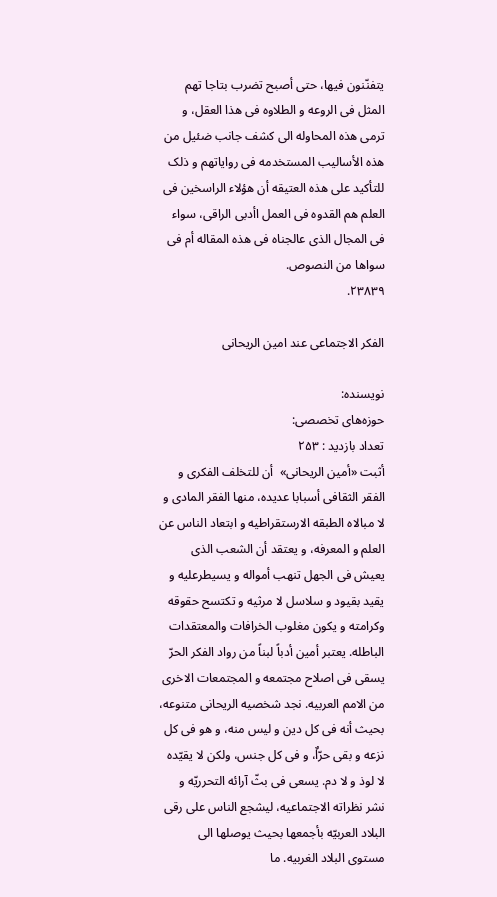یتفنّنون فیها، حتى أصبح تضرب بتاجا تهم المثل فی الروعه و الطلاوه فی هذا العقل، و ترمی هذه المحاوله الى کشف جانب ضئیل من هذه الأسالیب المستخدمه فی روایاتهم و ذلک للتأکید على هذه العتیقه أن هؤلاء الراسخین فی العلم هم القدوه فی العمل اأدبی الراقی، سواء فی المجال الذی عالجناه فی هذه المقاله أم فی سواها من النصوص.
۲۳۸۳۹.

الفکر الاجتماعی عند امین الریحانی

نویسنده:
حوزه‌های تخصصی:
تعداد بازدید : ۲۵۳
أثبت «أمین الریحانى»  أن للتخلف الفکرى و الفقر الثقافى أسبابا عدیده، منها الفقر المادى و لا مبالاه الطبقه الارستقراطیه و ابتعاد الناس عن العلم و المعرفه، و یعتقد أن الشعب الذى یعیش فى الجهل تنهب أمواله و یسیطرعلیه و یقید بقیود و سلاسل لا مرثیه و تکتسح حقوقه وکرامته و یکون مغلوب الخرافات والمعتقدات الباطله. یعتبر أمین أدباً لبناً من رواد الفکر الحرّ یسقى فى اصلاح مجتمعه و المجتمعات الاخرى من الامم العربیه. نجد شخصیه الریحانى متنوعه، بحیث أنه فى کل دین و لیس منه، و هو فى کل نزعه و بقى حرّاٌ، و فى کل جنس، ولکن لا یقیّده لا لوذ و لا دم. یسعى فى بثّ آرائه التحرریّه و نشر نظراته الاجتماعیه، لیشجع الناس على رقى البلاد العربیّه بأجمعها بحیث یوصلها الى مستوى البلاد الغربیه. ما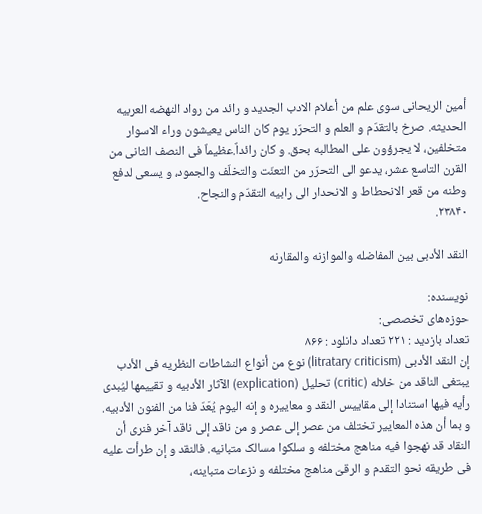أمین الریحانى سوى علم من أعلام الادب الجدید و رائد من رواد النهضه العربیه الحدیثه. صرخ بالتقدّم و العلم و التحرّر یوم کان الناس یعیشون وراء الاسوار متخلفین، لا یجرؤون على المطالبه بحق. و کان رائداٌ.عظیماٌ فى النصف الثانى من القرن التاسع عشر، یدعو الى التحرّر من التعنّت والتخلّف والجمود، و یسعى لدفع وطنه من قعر الانحطاط و الانحدار الى رابیه التقدّم والنجاح.
۲۳۸۴۰.

النقد الأدبی بین المفاضله والموازنه والمقارنه

نویسنده:
حوزه‌های تخصصی:
تعداد بازدید : ۲۲۱ تعداد دانلود : ۸۶۶
إن النقد الأدبی (litratary criticism) نوع من أنواع النشاطات النظریه فی الأدب یبتغی الناقد من خلاله (critic) تحلیل (explication) الآثار الأدبیه و تقییمها لیُبدی رأیه فیها استنادا إلی مقاییس النقد و معاییره و إنه الیوم یُعَدّ فنا من الفنون الأدبیه. و بما أن هذه المعاییر تختلف من عصر إلی عصر و من ناقد إلی ناقد آخر فنری أن النقاد قد نهجوا فیه مناهج مختلفه و سلکوا مسالک متبانیه. فالنقد و إن طرأت علیه فی طریقه نحو التقدم و الرقیّ مناهج مختلفه و نزعات متباینه،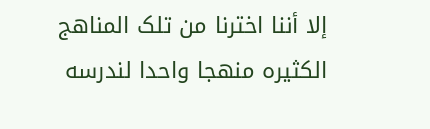إلا أننا اخترنا من تلک المناهج الکثیره منهجا واحدا لندرسه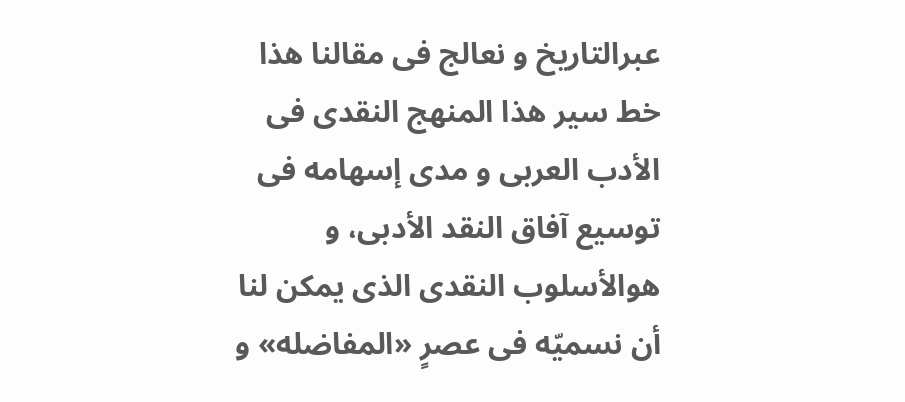عبرالتاریخ و نعالج فی مقالنا هذا خط سیر هذا المنهج النقدی فی الأدب العربی و مدی إسهامه فی توسیع آفاق النقد الأدبی، و هوالأسلوب النقدی الذی یمکن لنا أن نسمیّه فی عصرٍ «المفاضله» و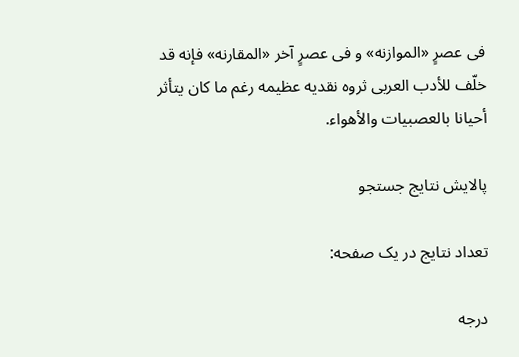فی عصرٍ «الموازنه» و فی عصرٍ آخر «المقارنه» فإنه قد خلّف للأدب العربی ثروه نقدیه عظیمه رغم ما کان یتأثر أحیانا بالعصبیات والأهواء.

پالایش نتایج جستجو

تعداد نتایج در یک صفحه:

درجه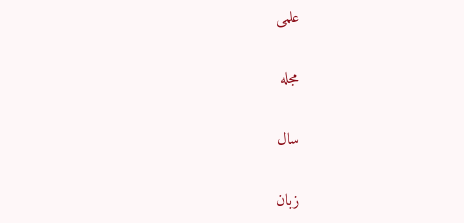علمی

مجله

سال

زبان